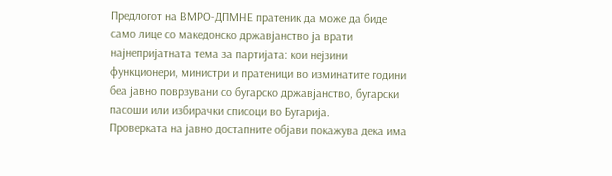Предлогот на ВМРО-ДПМНЕ пратеник да може да биде само лице со македонско државјанство ја врати најнепријатната тема за партијата: кои нејзини функционери, министри и пратеници во изминатите години беа јавно поврзувани со бугарско државјанство, бугарски пасоши или избирачки списоци во Бугарија.
Проверката на јавно достапните објави покажува дека има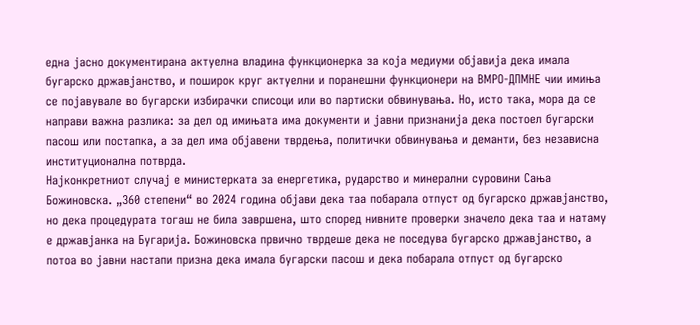една јасно документирана актуелна владина функционерка за која медиуми објавија дека имала бугарско државјанство, и поширок круг актуелни и поранешни функционери на ВМРО-ДПМНЕ чии имиња се појавувале во бугарски избирачки списоци или во партиски обвинувања. Но, исто така, мора да се направи важна разлика: за дел од имињата има документи и јавни признанија дека постоел бугарски пасош или постапка, а за дел има објавени тврдења, политички обвинувања и деманти, без независна институционална потврда.
Најконкретниот случај е министерката за енергетика, рударство и минерални суровини Сања Божиновска. „360 степени“ во 2024 година објави дека таа побарала отпуст од бугарско државјанство, но дека процедурата тогаш не била завршена, што според нивните проверки значело дека таа и натаму е државјанка на Бугарија. Божиновска првично тврдеше дека не поседува бугарско државјанство, а потоа во јавни настапи призна дека имала бугарски пасош и дека побарала отпуст од бугарско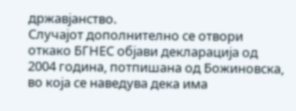државјанство.
Случајот дополнително се отвори откако БГНЕС објави декларација од 2004 година, потпишана од Божиновска, во која се наведува дека има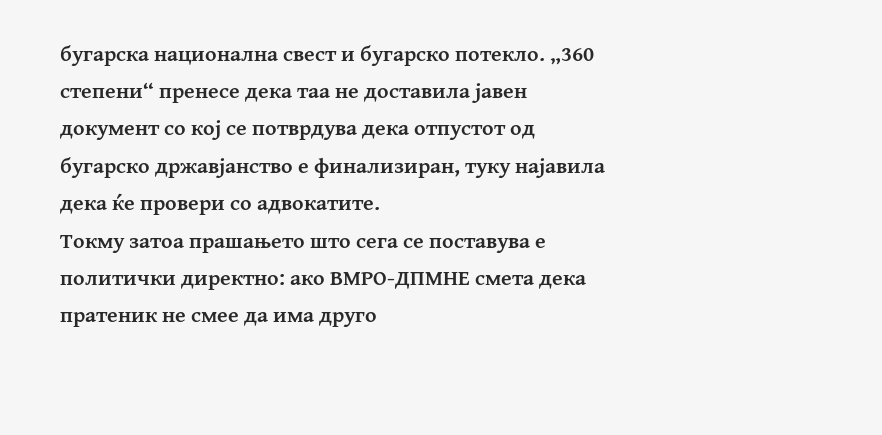бугарска национална свест и бугарско потекло. „360 степени“ пренесе дека таа не доставила јавен документ со кој се потврдува дека отпустот од бугарско државјанство е финализиран, туку најавила дека ќе провери со адвокатите.
Токму затоа прашањето што сега се поставува е политички директно: ако ВМРО-ДПМНЕ смета дека пратеник не смее да има друго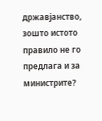државјанство, зошто истото правило не го предлага и за министрите?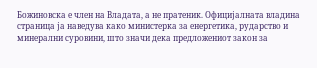Божиновска е член на Владата, а не пратеник. Официјалната владина страница ја наведува како министерка за енергетика, рударство и минерални суровини, што значи дека предложениот закон за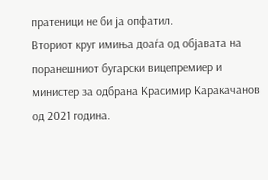пратеници не би ја опфатил.
Вториот круг имиња доаѓа од објавата на поранешниот бугарски вицепремиер и министер за одбрана Красимир Каракачанов од 2021 година.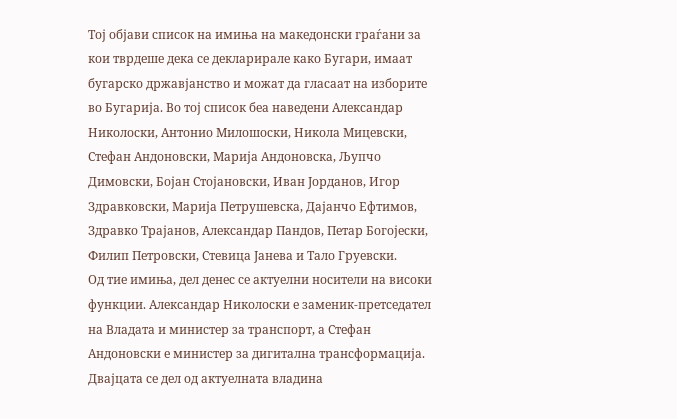Тој објави список на имиња на македонски граѓани за кои тврдеше дека се декларирале како Бугари, имаат бугарско државјанство и можат да гласаат на изборите во Бугарија. Во тој список беа наведени Александар Николоски, Антонио Милошоски, Никола Мицевски, Стефан Андоновски, Марија Андоновска, Љупчо Димовски, Бојан Стојановски, Иван Јорданов, Игор Здравковски, Марија Петрушевска, Дајанчо Ефтимов, Здравко Трајанов, Александар Пандов, Петар Богојески, Филип Петровски, Стевица Јанева и Тало Груевски.
Од тие имиња, дел денес се актуелни носители на високи функции. Александар Николоски е заменик-претседател на Владата и министер за транспорт, а Стефан Андоновски е министер за дигитална трансформација. Двајцата се дел од актуелната владина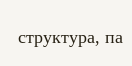структура, па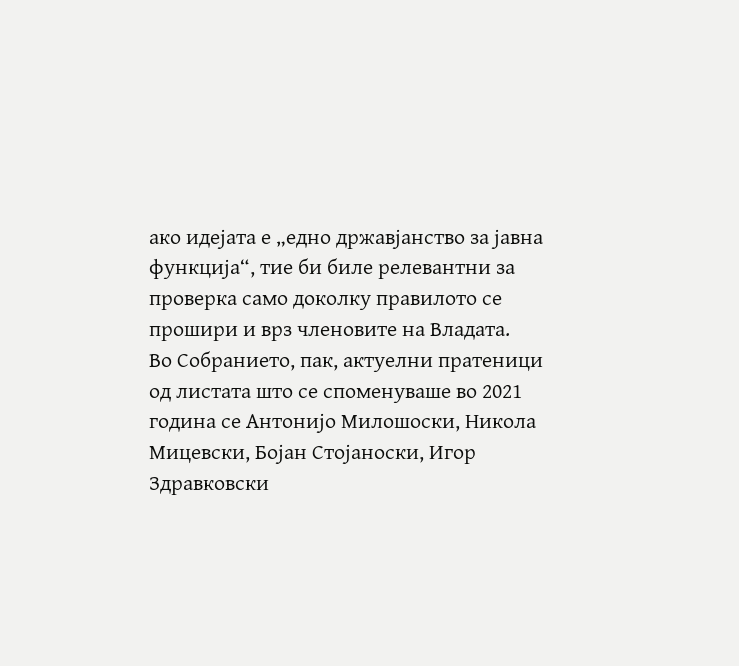ако идејата е „едно државјанство за јавна функција“, тие би биле релевантни за проверка само доколку правилото се прошири и врз членовите на Владата.
Во Собранието, пак, актуелни пратеници од листата што се споменуваше во 2021 година се Антонијо Милошоски, Никола Мицевски, Бојан Стојаноски, Игор Здравковски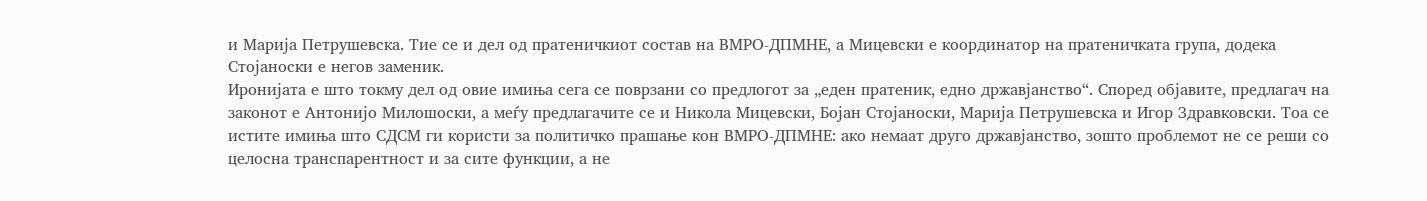и Марија Петрушевска. Тие се и дел од пратеничкиот состав на ВМРО-ДПМНЕ, а Мицевски е координатор на пратеничката група, додека Стојаноски е негов заменик.
Иронијата е што токму дел од овие имиња сега се поврзани со предлогот за „еден пратеник, едно државјанство“. Според објавите, предлагач на законот е Антонијо Милошоски, а меѓу предлагачите се и Никола Мицевски, Бојан Стојаноски, Марија Петрушевска и Игор Здравковски. Тоа се истите имиња што СДСМ ги користи за политичко прашање кон ВМРО-ДПМНЕ: ако немаат друго државјанство, зошто проблемот не се реши со целосна транспарентност и за сите функции, а не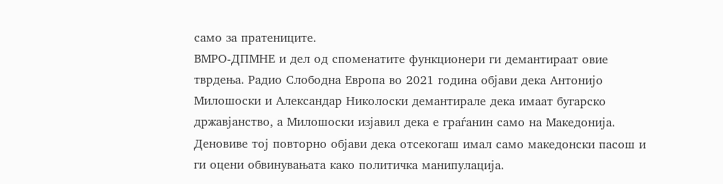само за пратениците.
ВМРО-ДПМНЕ и дел од споменатите функционери ги демантираат овие тврдења. Радио Слободна Европа во 2021 година објави дека Антонијо Милошоски и Александар Николоски демантирале дека имаат бугарско државјанство, а Милошоски изјавил дека е граѓанин само на Македонија. Деновиве тој повторно објави дека отсекогаш имал само македонски пасош и ги оцени обвинувањата како политичка манипулација.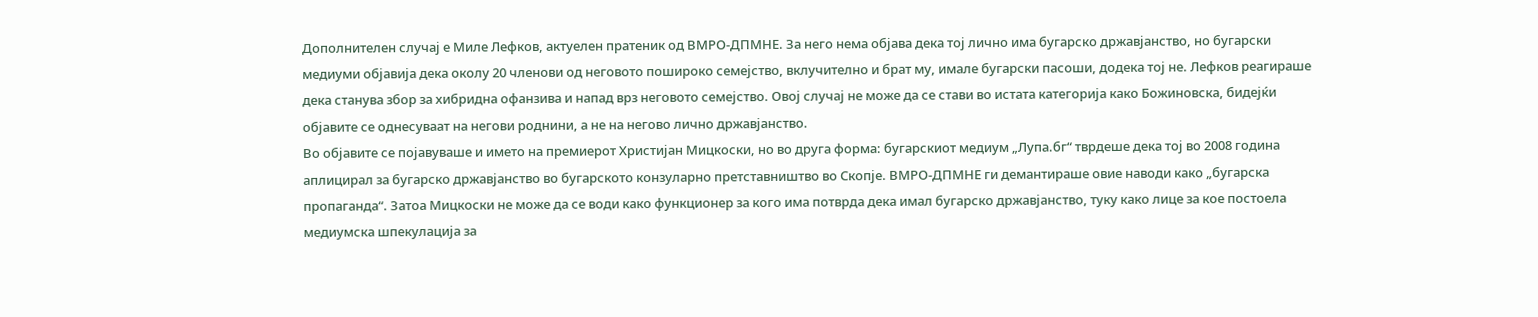Дополнителен случај е Миле Лефков, актуелен пратеник од ВМРО-ДПМНЕ. За него нема објава дека тој лично има бугарско државјанство, но бугарски медиуми објавија дека околу 20 членови од неговото пошироко семејство, вклучително и брат му, имале бугарски пасоши, додека тој не. Лефков реагираше дека станува збор за хибридна офанзива и напад врз неговото семејство. Овој случај не може да се стави во истата категорија како Божиновска, бидејќи објавите се однесуваат на негови роднини, а не на негово лично државјанство.
Во објавите се појавуваше и името на премиерот Христијан Мицкоски, но во друга форма: бугарскиот медиум „Лупа.бг“ тврдеше дека тој во 2008 година аплицирал за бугарско државјанство во бугарското конзуларно претставништво во Скопје. ВМРО-ДПМНЕ ги демантираше овие наводи како „бугарска пропаганда“. Затоа Мицкоски не може да се води како функционер за кого има потврда дека имал бугарско државјанство, туку како лице за кое постоела медиумска шпекулација за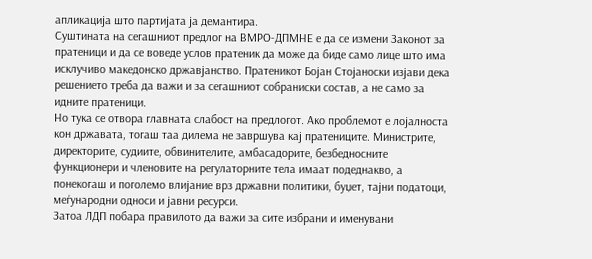апликација што партијата ја демантира.
Суштината на сегашниот предлог на ВМРО-ДПМНЕ е да се измени Законот за пратеници и да се воведе услов пратеник да може да биде само лице што има исклучиво македонско државјанство. Пратеникот Бојан Стојаноски изјави дека решението треба да важи и за сегашниот собраниски состав, а не само за идните пратеници.
Но тука се отвора главната слабост на предлогот. Ако проблемот е лојалноста кон државата, тогаш таа дилема не завршува кај пратениците. Министрите, директорите, судиите, обвинителите, амбасадорите, безбедносните функционери и членовите на регулаторните тела имаат подеднакво, а понекогаш и поголемо влијание врз државни политики, буџет, тајни податоци, меѓународни односи и јавни ресурси.
Затоа ЛДП побара правилото да важи за сите избрани и именувани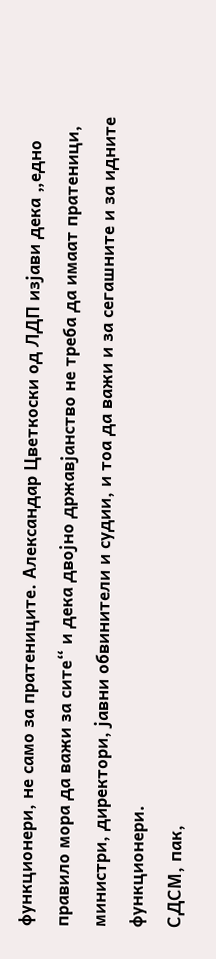функционери, не само за пратениците. Александар Цветкоски од ЛДП изјави дека „едно правило мора да важи за сите“ и дека двојно државјанство не треба да имаат пратеници, министри, директори, јавни обвинители и судии, и тоа да важи и за сегашните и за идните функционери.
СДСМ, пак,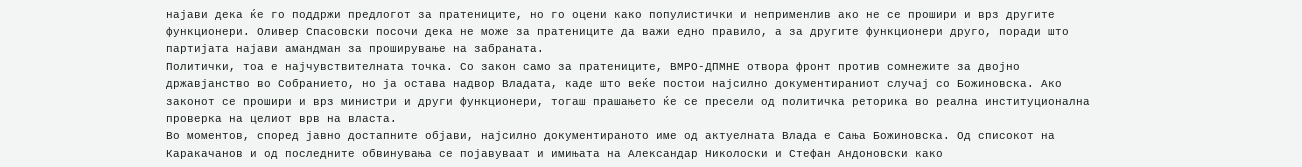најави дека ќе го поддржи предлогот за пратениците, но го оцени како популистички и неприменлив ако не се прошири и врз другите функционери. Оливер Спасовски посочи дека не може за пратениците да важи едно правило, а за другите функционери друго, поради што партијата најави амандман за проширување на забраната.
Политички, тоа е најчувствителната точка. Со закон само за пратениците, ВМРО-ДПМНЕ отвора фронт против сомнежите за двојно државјанство во Собранието, но ја остава надвор Владата, каде што веќе постои најсилно документираниот случај со Божиновска. Ако законот се прошири и врз министри и други функционери, тогаш прашањето ќе се пресели од политичка реторика во реална институционална проверка на целиот врв на власта.
Во моментов, според јавно достапните објави, најсилно документираното име од актуелната Влада е Сања Божиновска. Од списокот на Каракачанов и од последните обвинувања се појавуваат и имињата на Александар Николоски и Стефан Андоновски како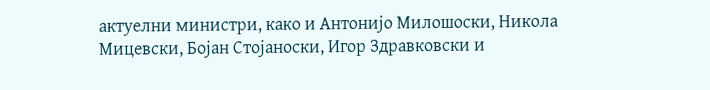актуелни министри, како и Антонијо Милошоски, Никола Мицевски, Бојан Стојаноски, Игор Здравковски и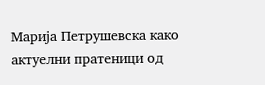Марија Петрушевска како актуелни пратеници од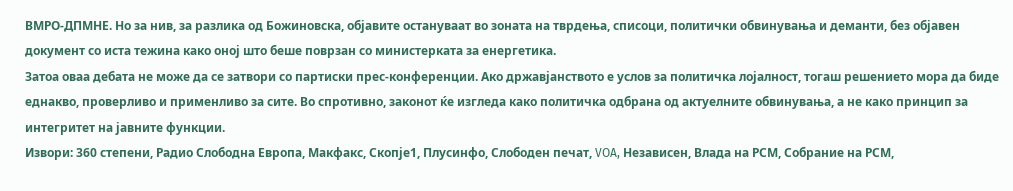ВМРО-ДПМНЕ. Но за нив, за разлика од Божиновска, објавите остануваат во зоната на тврдења, списоци, политички обвинувања и деманти, без објавен документ со иста тежина како оној што беше поврзан со министерката за енергетика.
Затоа оваа дебата не може да се затвори со партиски прес-конференции. Ако државјанството е услов за политичка лојалност, тогаш решението мора да биде еднакво, проверливо и применливо за сите. Во спротивно, законот ќе изгледа како политичка одбрана од актуелните обвинувања, а не како принцип за интегритет на јавните функции.
Извори: 360 степени, Радио Слободна Европа, Макфакс, Скопје1, Плусинфо, Слободен печат, VOA, Независен, Влада на РСМ, Собрание на РСМ,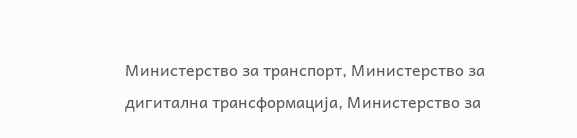Министерство за транспорт, Министерство за дигитална трансформација, Министерство за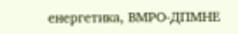енергетика, ВМРО-ДПМНЕ